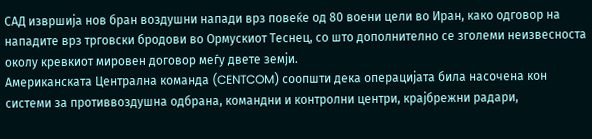САД извршија нов бран воздушни напади врз повеќе од 80 воени цели во Иран, како одговор на нападите врз трговски бродови во Ормускиот Теснец, со што дополнително се зголеми неизвесноста околу кревкиот мировен договор меѓу двете земји.
Американската Централна команда (CENTCOM) соопшти дека операцијата била насочена кон системи за противвоздушна одбрана, командни и контролни центри, крајбрежни радари,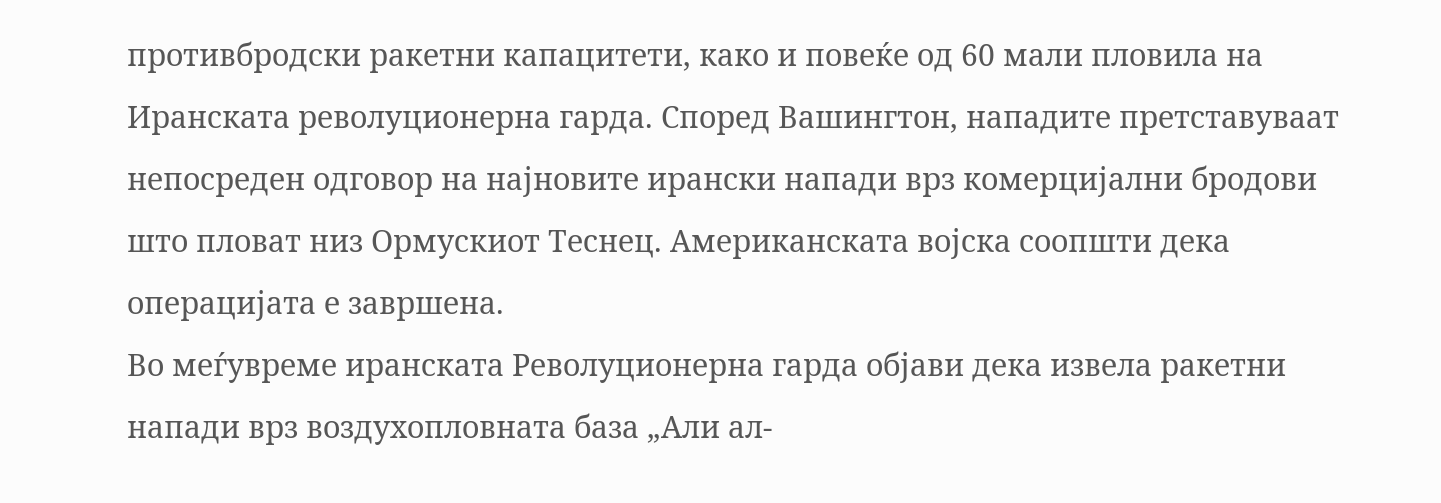противбродски ракетни капацитети, како и повеќе од 60 мали пловила на Иранската револуционерна гарда. Според Вашингтон, нападите претставуваат непосреден одговор на најновите ирански напади врз комерцијални бродови што пловат низ Ормускиот Теснец. Американската војска соопшти дека операцијата е завршена.
Во меѓувреме иранската Револуционерна гарда објави дека извела ракетни напади врз воздухопловната база „Али ал-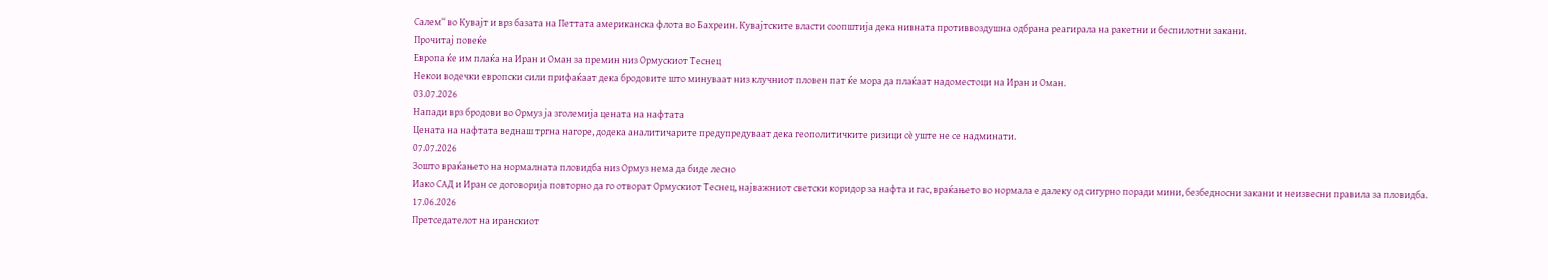Салем“ во Кувајт и врз базата на Петтата американска флота во Бахреин. Кувајтските власти соопштија дека нивната противвоздушна одбрана реагирала на ракетни и беспилотни закани.
Прочитај повеќе
Европа ќе им плаќа на Иран и Оман за премин низ Ормускиот Теснец
Некои водечки европски сили прифаќаат дека бродовите што минуваат низ клучниот пловен пат ќе мора да плаќаат надоместоци на Иран и Оман.
03.07.2026
Напади врз бродови во Ормуз ја зголемија цената на нафтата
Цената на нафтата веднаш тргна нагоре, додека аналитичарите предупредуваат дека геополитичките ризици сè уште не се надминати.
07.07.2026
Зошто враќањето на нормалната пловидба низ Ормуз нема да биде лесно
Иако САД и Иран се договорија повторно да го отворат Ормускиот Теснец, најважниот светски коридор за нафта и гас, враќањето во нормала е далеку од сигурно поради мини, безбедносни закани и неизвесни правила за пловидба.
17.06.2026
Претседателот на иранскиот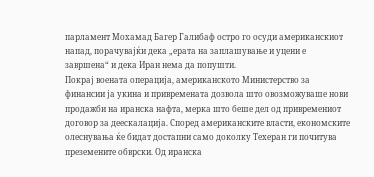парламент Мохамад Багер Галибаф остро го осуди американскиот напад, порачувајќи дека „ерата на заплашување и уцени е завршена“ и дека Иран нема да попушти.
Покрај воената операција, американското Министерство за финансии ја укина и привремената дозвола што овозможуваше нови продажби на иранска нафта, мерка што беше дел од привремениот договор за деескалација. Според американските власти, економските олеснувања ќе бидат достапни само доколку Техеран ги почитува преземените обврски. Од иранска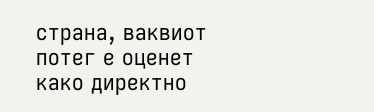страна, ваквиот потег е оценет како директно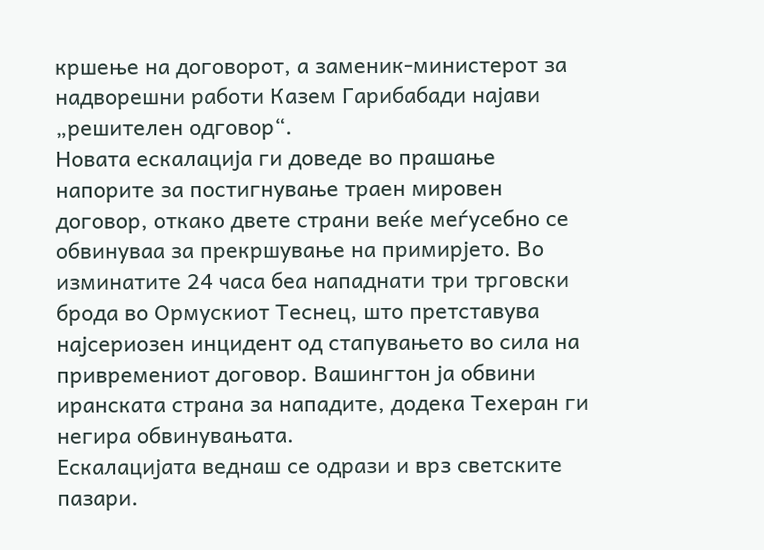кршење на договорот, а заменик-министерот за надворешни работи Казем Гарибабади најави „решителен одговор“.
Новата ескалација ги доведе во прашање напорите за постигнување траен мировен договор, откако двете страни веќе меѓусебно се обвинуваа за прекршување на примирјето. Во изминатите 24 часа беа нападнати три трговски брода во Ормускиот Теснец, што претставува најсериозен инцидент од стапувањето во сила на привремениот договор. Вашингтон ја обвини иранската страна за нападите, додека Техеран ги негира обвинувањата.
Ескалацијата веднаш се одрази и врз светските пазари.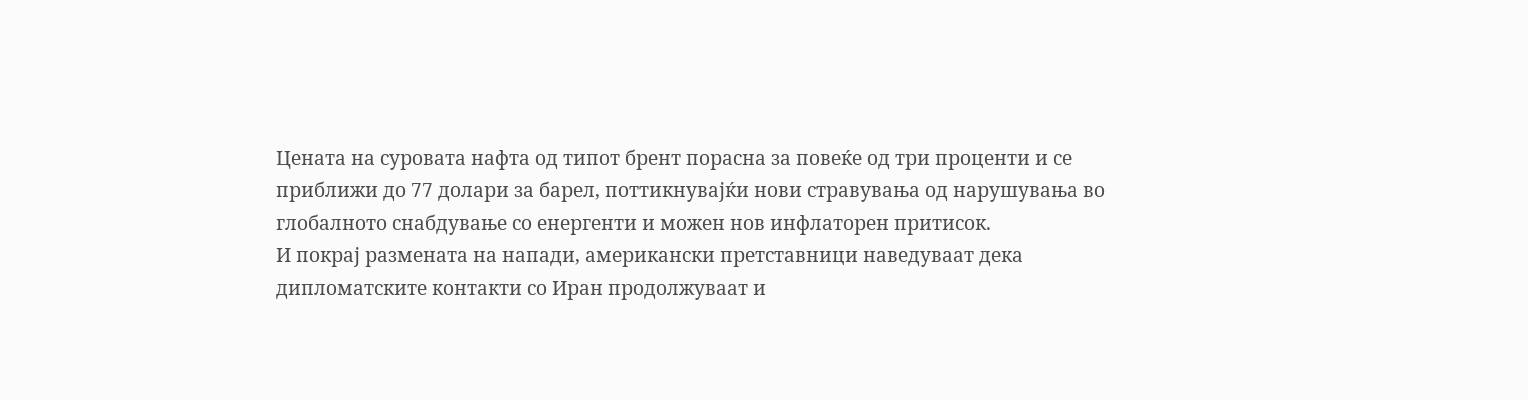Цената на суровата нафта од типот брент порасна за повеќе од три проценти и се приближи до 77 долари за барел, поттикнувајќи нови стравувања од нарушувања во глобалното снабдување со енергенти и можен нов инфлаторен притисок.
И покрај размената на напади, американски претставници наведуваат дека дипломатските контакти со Иран продолжуваат и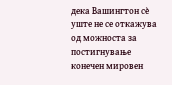дека Вашингтон сè уште не се откажува од можноста за постигнување конечен мировен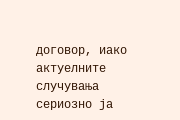договор, иако актуелните случувања сериозно ја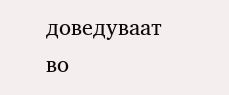доведуваат во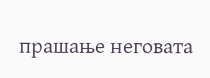прашање неговата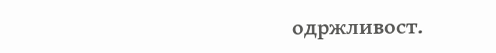одржливост.